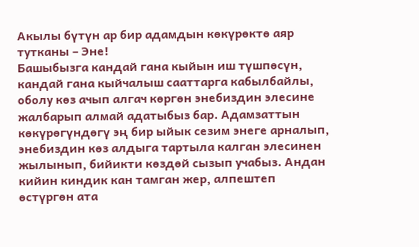Акылы бүтүн ар бир адамдын көкүрөктө аяр тутканы – Эне!
Башыбызга кандай гана кыйын иш түшпөсүн, кандай гана кыйчалыш сааттарга кабылбайлы, оболу көз ачып алгач көргөн энебиздин элесине жалбарып алмай адатыбыз бар. Адамзаттын көкүрөгүндөгү эң бир ыйык сезим энеге арналып, энебиздин көз алдыга тартыла калган элесинен жылынып, бийикти көздөй сызып учабыз. Андан кийин киндик кан тамган жер, алпештеп өстүргөн ата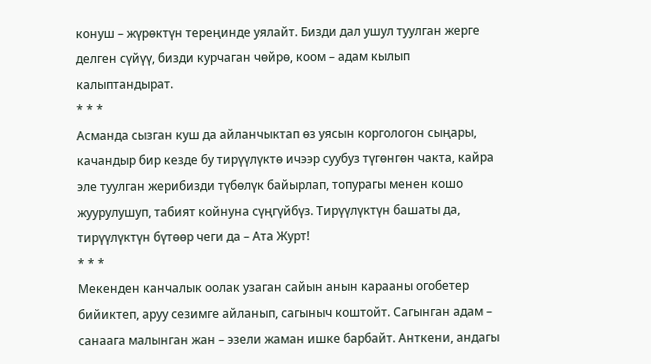конуш – жүрөктүн тереңинде уялайт. Бизди дал ушул туулган жерге делген сүйүү, бизди курчаган чөйрө, коом – адам кылып калыптандырат.
* * *
Асманда сызган куш да айланчыктап өз уясын коргологон сыңары, качандыр бир кезде бу тирүүлүктө ичээр суубуз түгөнгөн чакта, кайра эле туулган жерибизди түбөлүк байырлап, топурагы менен кошо жуурулушуп, табият койнуна сүңгүйбүз. Тирүүлүктүн башаты да, тирүүлүктүн бүтөөр чеги да – Ата Журт!
* * *
Мекенден канчалык оолак узаган сайын анын карааны огобетер бийиктеп, аруу сезимге айланып, сагыныч коштойт. Сагынган адам – санаага малынган жан – эзели жаман ишке барбайт. Анткени, андагы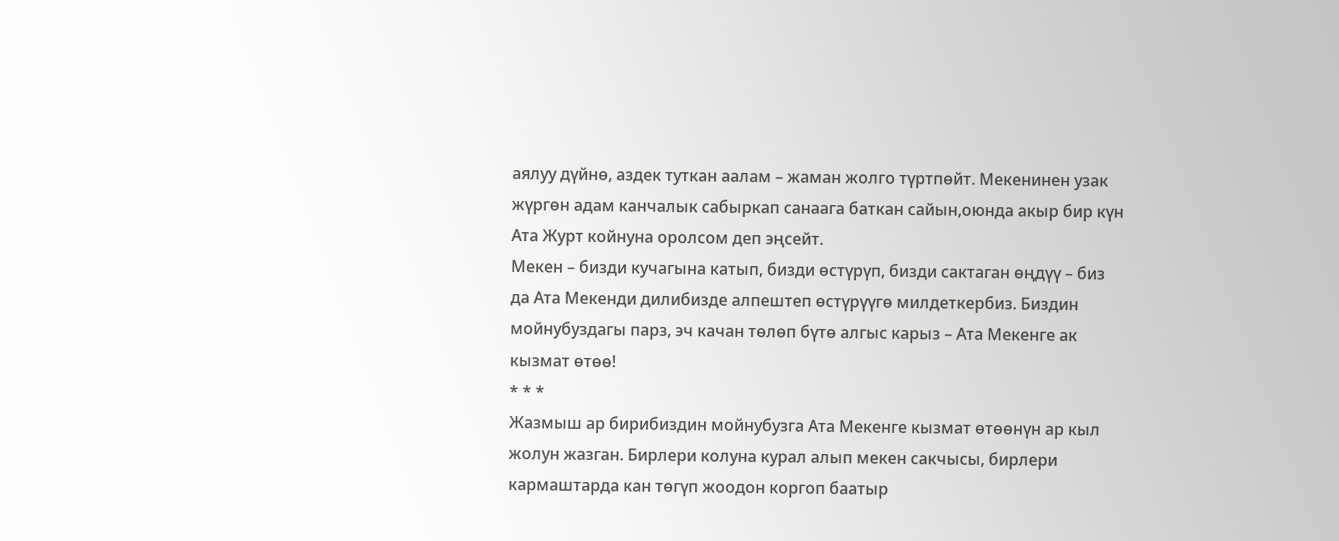аялуу дүйнө, аздек туткан аалам – жаман жолго түртпөйт. Мекенинен узак жүргөн адам канчалык сабыркап санаага баткан сайын,оюнда акыр бир күн Ата Журт койнуна оролсом деп эңсейт.
Мекен – бизди кучагына катып, бизди өстүрүп, бизди сактаган өңдүү – биз да Ата Мекенди дилибизде алпештеп өстүрүүгө милдеткербиз. Биздин мойнубуздагы парз, эч качан төлөп бүтө алгыс карыз – Ата Мекенге ак кызмат өтөө!
* * *
Жазмыш ар бирибиздин мойнубузга Ата Мекенге кызмат өтөөнүн ар кыл жолун жазган. Бирлери колуна курал алып мекен сакчысы, бирлери кармаштарда кан төгүп жоодон коргоп баатыр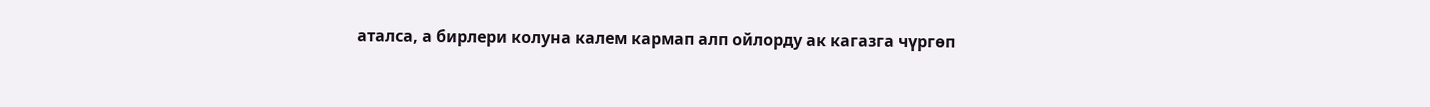аталса, а бирлери колуна калем кармап алп ойлорду ак кагазга чүргөп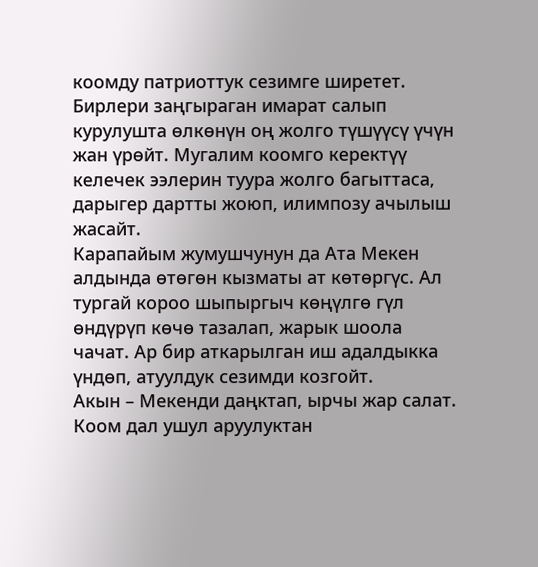коомду патриоттук сезимге ширетет. Бирлери заңгыраган имарат салып курулушта өлкөнүн оң жолго түшүүсү үчүн жан үрөйт. Мугалим коомго керектүү келечек ээлерин туура жолго багыттаса, дарыгер дартты жоюп, илимпозу ачылыш жасайт.
Карапайым жумушчунун да Ата Мекен алдында өтөгөн кызматы ат көтөргүс. Ал тургай короо шыпыргыч көңүлгө гүл өндүрүп көчө тазалап, жарык шоола чачат. Ар бир аткарылган иш адалдыкка үндөп, атуулдук сезимди козгойт.
Акын – Мекенди даңктап, ырчы жар салат. Коом дал ушул аруулуктан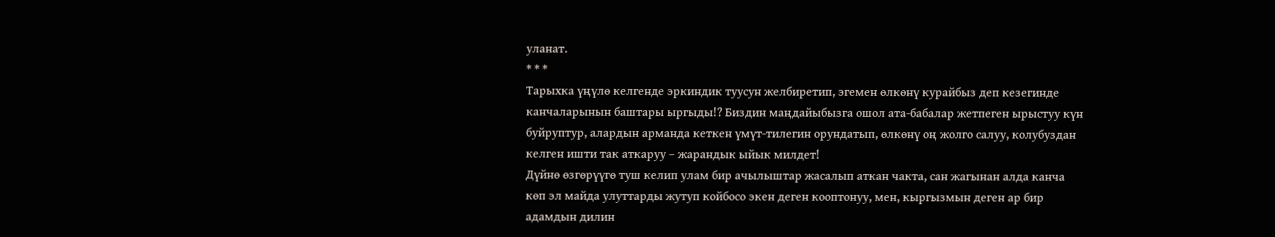уланат.
* * *
Тарыхка үңүлө келгенде эркиндик туусун желбиретип, эгемен өлкөнү курайбыз деп кезегинде канчаларынын баштары ыргыды!? Биздин маңдайыбызга ошол ата-бабалар жетпеген ырыстуу күн буйруптур, алардын арманда кеткен үмүт-тилегин орундатып, өлкөнү оң жолго салуу, колубуздан келген ишти так аткаруу – жарандык ыйык милдет!
Дүйнө өзгөрүүгө туш келип улам бир ачылыштар жасалып аткан чакта, сан жагынан алда канча көп эл майда улуттарды жутуп койбосо экен деген кооптонуу, мен, кыргызмын деген ар бир адамдын дилин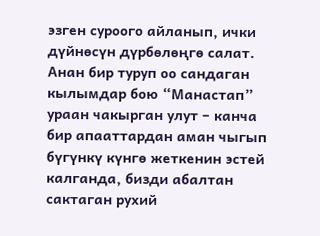эзген суроого айланып, ички дүйнөсүн дүрбөлөңгө салат. Анан бир туруп оо сандаган кылымдар бою “Манастап” ураан чакырган улут – канча бир апааттардан аман чыгып бүгүнкү күнгө жеткенин эстей калганда, бизди абалтан сактаган рухий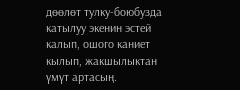дөөлөт тулку-боюбузда катылуу экенин эстей калып, ошого каниет кылып, жакшылыктан үмүт артасың.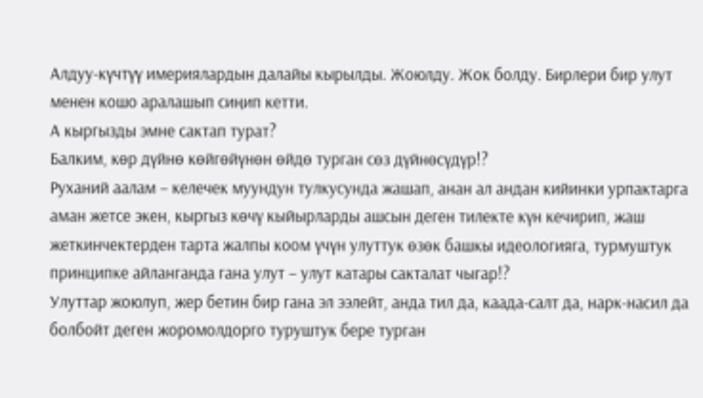Алдуу-күчтүү имериялардын далайы кырылды. Жоюлду. Жок болду. Бирлери бир улут менен кошо аралашып сиңип кетти.
А кыргызды эмне сактап турат?
Балким, көр дүйнө көйгөйүнөн өйдө турган сөз дүйнөсүдүр!?
Руханий аалам – келечек муундун тулкусунда жашап, анан ал андан кийинки урпактарга аман жетсе экен, кыргыз көчү кыйырларды ашсын деген тилекте күн кечирип, жаш жеткинчектерден тарта жалпы коом үчүн улуттук өзөк башкы идеологияга, турмуштук принципке айланганда гана улут – улут катары сакталат чыгар!?
Улуттар жоюлуп, жер бетин бир гана эл ээлейт, анда тил да, каада-салт да, нарк-насил да болбойт деген жоромолдорго туруштук бере турган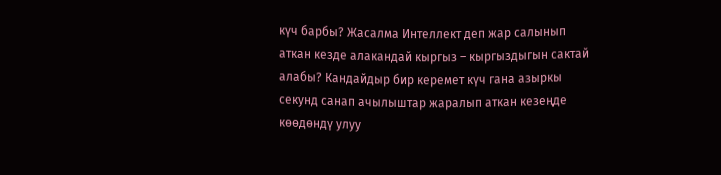күч барбы? Жасалма Интеллект деп жар салынып аткан кезде алакандай кыргыз – кыргыздыгын сактай алабы? Кандайдыр бир керемет күч гана азыркы секунд санап ачылыштар жаралып аткан кезеңде көөдөндү улуу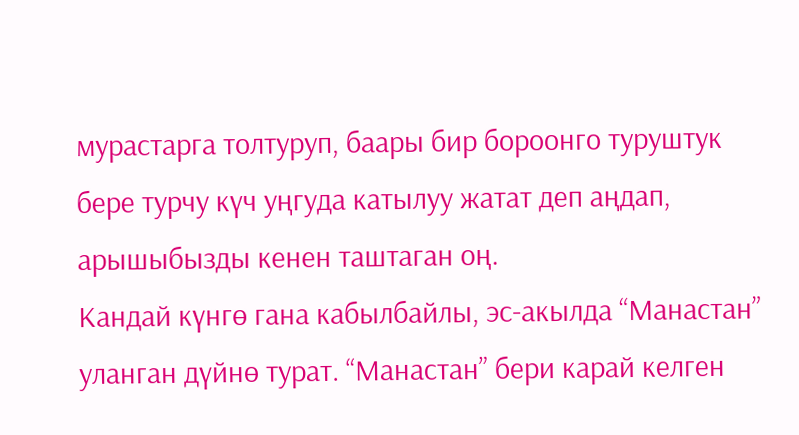мурастарга толтуруп, баары бир бороонго туруштук бере турчу күч уңгуда катылуу жатат деп аңдап, арышыбызды кенен таштаган оң.
Кандай күнгө гана кабылбайлы, эс-акылда “Манастан” уланган дүйнө турат. “Манастан” бери карай келген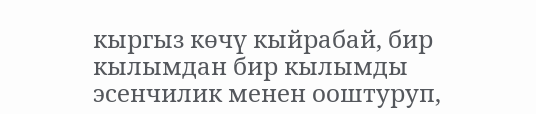кыргыз көчү кыйрабай, бир кылымдан бир кылымды эсенчилик менен ооштуруп,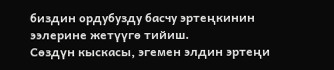биздин ордубузду басчу эртеңкинин ээлерине жетүүгө тийиш.
Сөздүн кыскасы, эгемен элдин эртеңи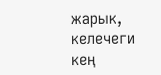жарык, келечеги кең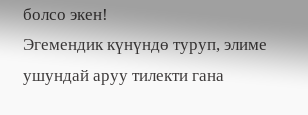болсо экен!
Эгемендик күнүндө туруп, элиме ушундай аруу тилекти гана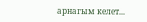арнагым келет...